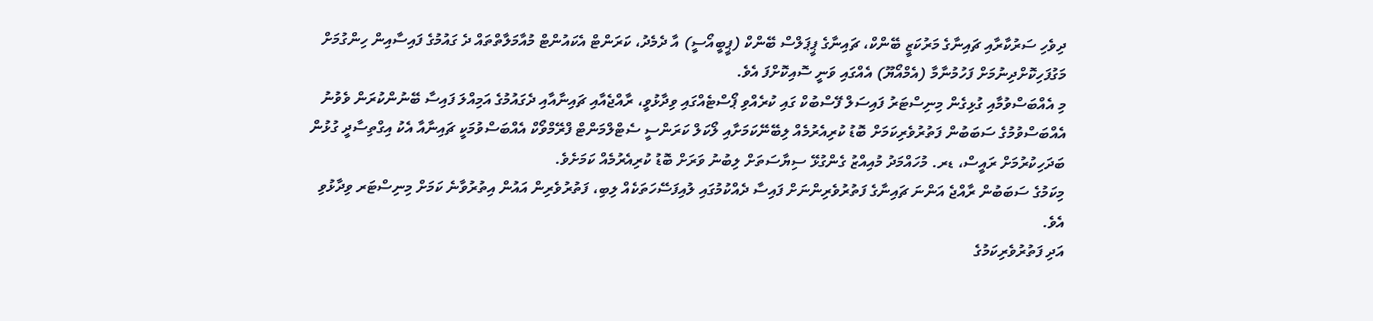ދިވެހި ސަރުކާރާއި ޗައިނާގެ މަރުކަޒީ ބޭންކް، ޗައިނާގެ ޕީޕަލްސް ބޭންކް (ޕީބީއޯސީ) އާ ދެމެދު، ކަރަންޓް އެކައުންޓް މުއާމަލާތްތައް ދެ ގައުމުގެ ފައިސާއިން ހިންގުމަށް މަގުފަހިކޮށްދިނުމަށް ފަހުމުނާމާ (އެމްއޯޔޫ) އެއްގައި ވަނީ ސޮއިކޮށްފަ އެވެ.
މި އެއްބަސްވުމާއި ގުޅިގެން މިނިސްޓަރު ފައިސަލް ފޭސްބުކް ގައި ކުރެއްވި ޕޯސްޓެއްގައި ވިދާޅުވީ، ރާއްޖެއާއި ޗައިނާއާއި ދެގައުމުގެ އަމިއްލަ ފައިސާ ބޭނުންކުރަން ވެވުނު އެއްބަސްވުމުގެ ސަބަބުން ފަތުރުވެރިކަމަށް ބޮޑު ކުރިއެރުމެއް ލިބޭނޭކަމަށާއި ލޯކަލް ކަރަންސީ ސެޓްލްމަންޓް ފްރޭމްވޯކް އެއްބަސްވުމަކީ ޗައިނާއާ އެކު އިގްތިސާދީ ގުޅުން ބަދަހިކުރުމަށް ރައީސް، ޑރ. މުހައްމަދު މުއިއްޒު ގެންގުޅޭ ސިޔާސަތަށް ލިބުނު ވަރަށް ބޮޑު ކުރިއެރުމެއް ކަމަށެވެ.
މިކަމުގެ ސަބަބުން ރާއްޖެ އަންނަ ޗައިނާގެ ފަތުރުވެރިންނަށް ފައިސާ ދެއްކުމުގައި ލުއިފަސޭހަތަކެއް ލިބި، ފަތުރުވެރިން އައުން އިތުރުވާނެ ކަމަށް މިނިސްޓަރ ވިދާޅުވި އެވެ.
އަދި ފަތުރުވެރިކަމުގެ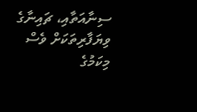ސިނާއަތާއި، ޗައިނާގެ ވިޔަފާރިތަކަށް ވެސް މިކަމުގެ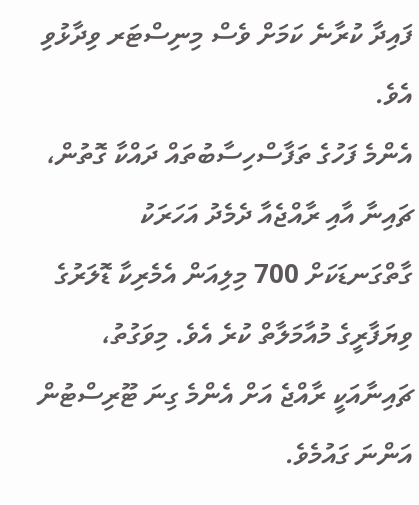ފައިދާ ކުރާނެ ކަމަށް ވެސް މިނިސްޓަރ ވިދާޅުވި އެވެ.
އެންމެ ފަހުގެ ތަފާސްހިސާބުތައް ދައްކާ ގޮތުން، ޗައިނާ އާއި ރާއްޖެއާ ދެމެދު އަހަރަކު ގާތްގަނޑަކަށް 700 މިލިއަން އެމެރިކާ ޑޮލަރުގެ ވިޔަފާރީގެ މުއާމަލާތް ކުރެ އެވެ. މިވަގުތު، ޗައިނާއަކީ ރާއްޖެ އަށް އެންމެ ގިނަ ޓޫރިސްޓުން އަންނަ ގައުމެވެ.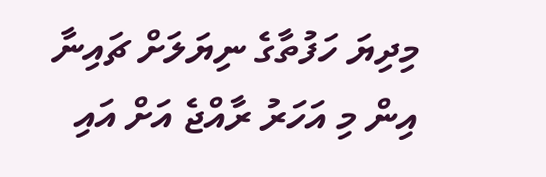މިދިޔަ ހަފުތާގެ ނިޔަލަށް ޗައިނާ އިން މި އަހަރު ރާއްޖެ އަށް އައި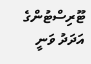ޓޫރިސްޓުންގެ އަދަދު ވަނީ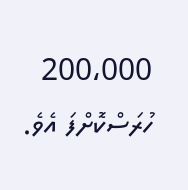200،000 ހުރަސްކޮށްފަ އެވެ.